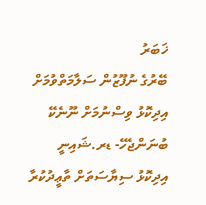ޚަބަރު
ބޭރުގެ ނުފޫޒުން ސަލާމަތްވުމަށް އިދިކޮޅު ވިސްނުމަށް ނޫނެކޭ ބުނަންޖެހޭ- ޑރ.ޝައިނީ
އިދިކޮޅު ސިޔާސަތަށް ތާޢީދުކުރާ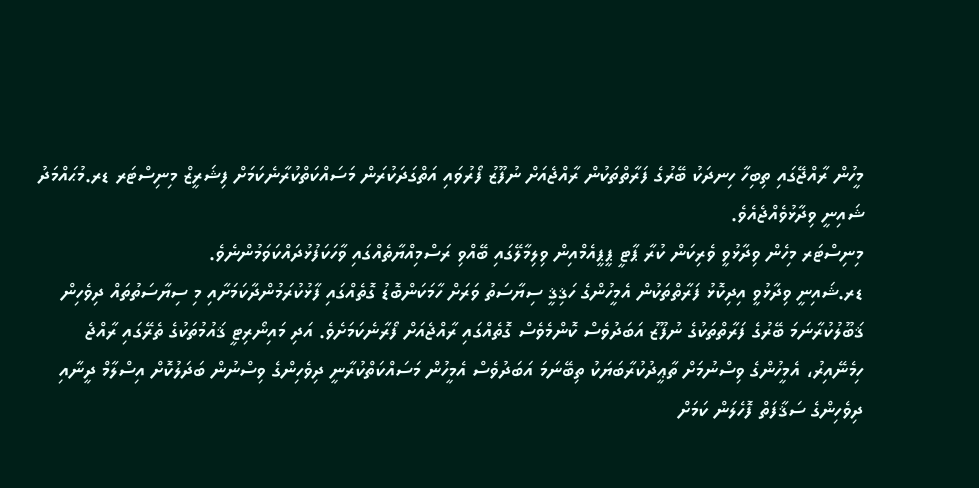މީހުން ރާއްޖޭގައި ތިބިހާ ހިނދަކު ބޭރުގެ ފަރާތްތަކުން ރާއްޖެއަށް ނުފޫޒު ފޯރުވައި އަތްގަދަކުރަން މަސައްކަތްކުރާނެކަމަށް ފިޝަރީޒް މިނިސްޓަރ ޑރ.މުޙައްމަދު ޝައިނީ ވިދާޅުވެއްޖެއެވެ.
މިނިސްޓަރ މިހެން ވިދާޅުވީ ވެރިކަން ކުރާ ޕާޓީ ޕީޕީއެމްއިން ވިލިމާލޭގައި ބޭއްވި ރަސްމިއްޔާތެއްގައި ވާހަކަފުޅުދައްކަވަމުންނެވެ.
ޑރ.ޝައިނީ ވިދާޅުވީ އިދިކޮޅު ފަރާތްތަކުން އެމީހުންގެ ހަޤިޤީ ސިޔާސަތު ވަރަށް ހާމަކަންބޮޑު ގޮތެއްގައި ފާޅުކުރަމުންދާކަމަށާއި މި ސިޔާސަތުތައް ދިވެހިން ޤަބޫލުކުރާނަމަ ބޭރުގެ ފަރާތްތަކުގެ ނުފޫޒު އަބަދުވެސް ކޮންމެވެސް ގޮތެއްގައި ރާއްޖެއަށް ފޯރާނެކަމަށެވެ. އަދި މައިނޯރިޓީ ޤައުމުތަކުގެ ތެރޭގައި ރާއްޖެ ހިމެނޭއިރު، އެމީހުންގެ ވިސްނުމަށް ތާޢީދުކުރާބަޔަކު ތިބޭނަމަ އަބަދުވެސް އެމީހުން މަސައްކަތްކުރާނީ ދިވެހިންގެ ވިސްނުން ބަދަލުކޮށް އިސްލާމް ދީނާއި ދިވެހިންގެ ސަޤާފަތް ފޮހެލަން ކަމަށް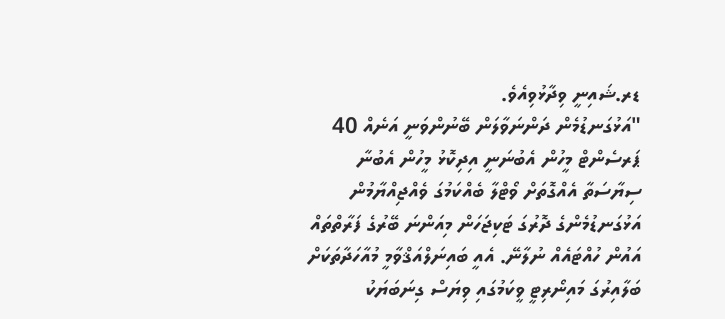ޑރ.ޝައިނީ ވިދާޅުވިއެވެ.
"އަޅުގަނޑުމެން ދަންނަވާލަން ބޭނުންވަނީ އަނެއް 40 ޕަރސެންޓް މީހުން އެބުނަނީ އިދިކޮޅު މީހުން އެބުނާ ސިޔާސަތާ އެއްގޮތަށް ވޯޓްލާ ބެއްކަމުގަ ވެއްޖިއްޔާމުން އަޅުގަނޑުމެންގެ ދޮރުގަ ޓަކިޖަހަން މިއަންނަ ބޭރުގެ ފަރާތްތައް އައުން ހުއްޓައެއް ނުލާނޭ. އެއީ ބައިނަލްއަޤްވާމީ މުއާހަދާތަކަށް ބަލާއިރުގަ މައިނޯރިޓީ ވީކަމުގައި ވިޔަސް ގިނަބަޔަކު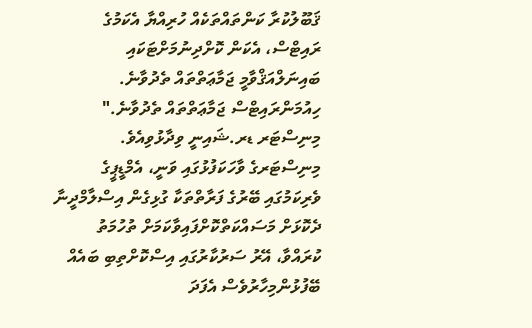ޤަބޫލުކުރާ ކަންތައްތަކެއް ހުރިއްޔާ އެކަމުގެ ރައިޓްސް، އެކަން ކޮށްދިނުމަށްޓަކައި ބައިނަލްއަޤްވާމީ ޖަމާޢަތްތައް ތެދުވާނެ. ހިއުމަންރައިޓްސް ޖަމާޢަތްތައް ތެދުވާނެ." މިނިސްޓަރ ޑރ.ޝައިނީ ވިދާޅުވިއެވެ.
މިނިސްޓަރގެ ވާހަކަފުޅުގައި ވަނީ، އެމްޑީޕީގެ ވެރިކަމުގައި ބޭރުގެ ފަރާތްތަކާ ގުޅިގެން އިސްލާމްދީނާ ދެކޮޅަށް މަސައްކަތްކޮށްފައިވާކަމަށް ތުހުމަތު ކުރައްވާ، އޭރު ސަރުކާރުގައި އިސްކޮށްތިބި ބައެއް ބޭފުޅުންމިހާރުވެސް އެފަދަ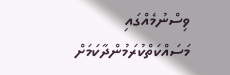ވިސްނުމެއްގައި މަސައްކަތްކުރަމުންދާކަމަށް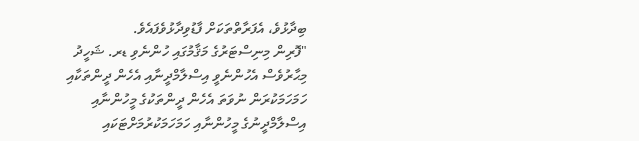ބިދާޅުވެ، އެފަރާތްތަކަށް ފާޑުވިދާޅުވެފައެވެ.
"ފޮރިން މިނިސްޓަރުގެ މަޤާމުގައި ހުންނެވި ޑރ. ޝަހީދު މިޙާރުވެސް އެހުންނެވީ އިސްލާމްދީނާއި އެހެން ދީންތަކާއި ހަމަހަމަކުރަން ނުވަތަ އެހެން ދީންތަކުގެ މީހުންނާއި އިސްލާމްދީނުގެ މީހުންނާއި ހަމަހަމަކުރުމަށްޓަކައި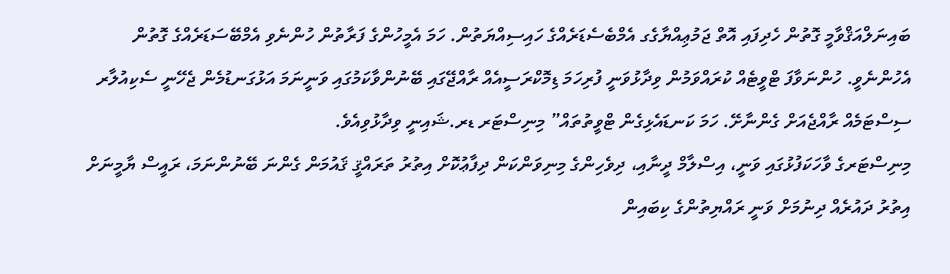ބައިނަލްއަޤްވާމީ ގޮތުން ހެދިފައި އޮތް ޖަމުޢިއްޔާގެގ އެމްބެސެޑަރެއްގެ ހައިސިއްޔަތުން. ހަމަ އެމީހުންގެ ފަރާތުން ހުންނެވި އެމްބޭސަޑަރެއްގެ ގޮތުން އެހުންނެވީ. ހުންނަވާފަ ޓްވީޓެއް ކުރައްވަމުން ވިދާޅުވަނީ ފުރިހަމަ ޑިމޮކްރަސީއެއް ރާއްޖޭގައި ބޭނުންވާކަމުގައި ވަނީނަމަ އަޅުގަނޑުމެން ޖެހޭނީ ސެކިއުލާރ ސިސްޓަމެއް ރާއްޖެއަށް ގެންނާށޭ. ހަމަ ކަނޑައެޅިގެން ޓްވީތުތައް” މިނިސްޓަރ ޑރ.ޝައިނީ ވިދާޅުވިއެވެ.
މިނިސްޓަރގެ ވާހަކަފުޅުގައި ވަނީ، އިސްލާމް ދީނާއި، ދިވެހިންގެ މިނިވަންކަން ދިފާޢުކޮށް އިތުރު ތަރައްޤީ ޤައުމަން ގެންނަ ބޭނުންނަމަ، ރައީސް ޔާމީނަށް އިތުރު ދައުރެއް ދިނުމަށް ވަނީ ރައްޔިތުންގެ ކިބައިން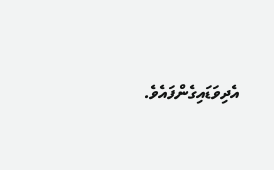އެދިވަޑައިގެންފައެވެ.